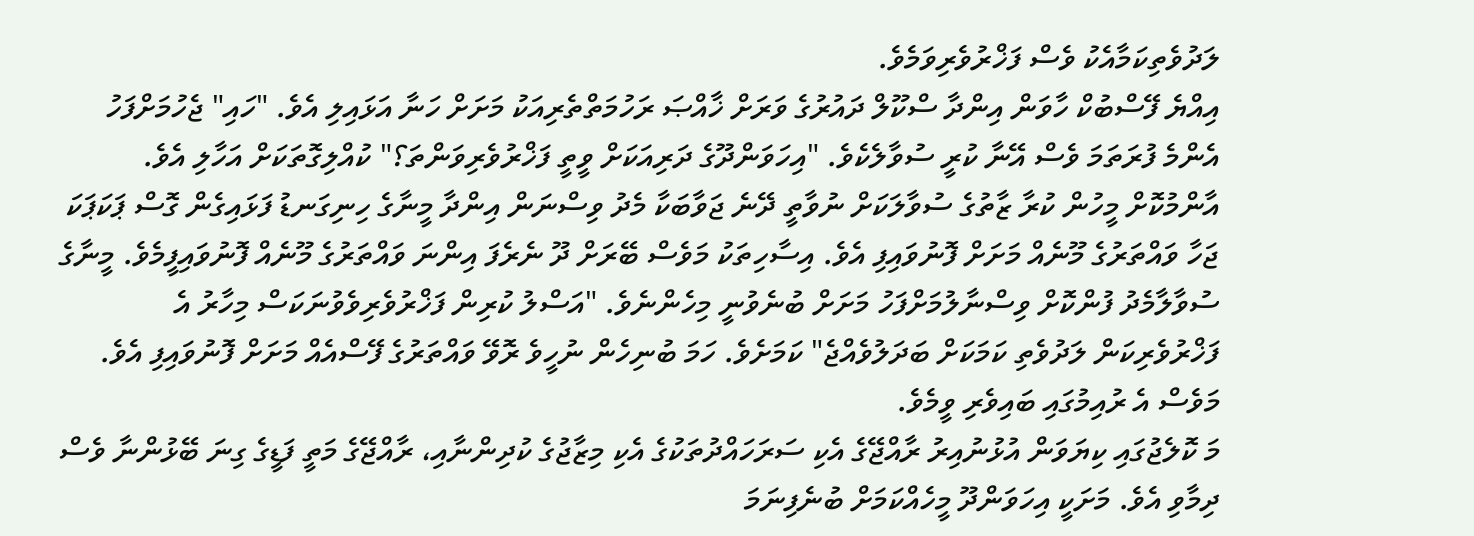ލަދުވެތިކަމާއެކު ވެސް ފަޚްރުވެރިވަމެވެ.
އިއްޔެ ފޭސްބުކް ހާވަން އިންދާ ސްކޫލް ދައުރުގެ ވަރަށް ޚާއްޞަ ރަހުމަތްތެރިއަކު މަށަށް ހަނާ އަޅައިލި އެވެ. "ހައި" ޖެހުމަށްފަހު އެންމެ ފުރަތަމަ ވެސް އޭނާ ކުރީ ސުވާލެކެވެ. "އިހަވަންދޫގެ ދަރިއަކަށް ވީތީ ފަޚްރުވެރިވަންތަ؟" ކުއްލިގޮތަކަށް އަހާލި އެވެ. އާންމުކޮށް މީހުން ކުރާ ޒާތުގެ ސުވާލަކަށް ނުވާތީ ދޭނެ ޖަވާބަކާ މެދު ވިސްނަން އިންދާ މީނާގެ ހިނިގަނޑު ފަޅައިގެން ގޮސް ޕަކަޕަކަ ޖަހާ ވައްތަރުގެ މޫނެއް މަށަށް ފޮނުވައިފި އެވެ. އިސާހިތަކު މަވެސް ބޭރަށް ދޫ ނެރެފަ އިންނަ ވައްތަރުގެ މޫނެއް ފޮނުވައިފީމެވެ. މީނާގެ ސުވާލާމެދު ފުންކޮށް ވިސްނާލުމަށްފަހު މަށަށް ބުނެވުނީ މިހެންނެވެ. "އަސްލު ކުރިން ފަޚްރުވެރިވެވުނަކަސް މިހާރު އެ ފަޚްރުވެރިކަން ލަދުވެތި ކަމަކަށް ބަދަލުވެއްޖެ" ކަމަށެވެ. ހަމަ ބުނިހެން ނުހީވެ ރޮވޭ ވައްތަރުގެ ފޭސްއެއް މަށަށް ފޮނުވައިފި އެވެ. މަވެސް އެ ރުއިމުގައި ބައިވެރި ވީމެވެ.
މަ ކޮލެޖުގައި ކިޔަވަން އުޅުނުއިރު ރާއްޖޭގެ އެކި ސަރަހައްދުތަކުގެ އެކި މިޒާޖުގެ ކުދިންނާއި، ރާއްޖޭގެ މަތީ ފަޑީގެ ގިނަ ބޭޅުންނާ ވެސް ދިމާވި އެވެ. މަށަކީ އިހަވަންދޫ މީހެއްކަމަށް ބުނެފިނަމަ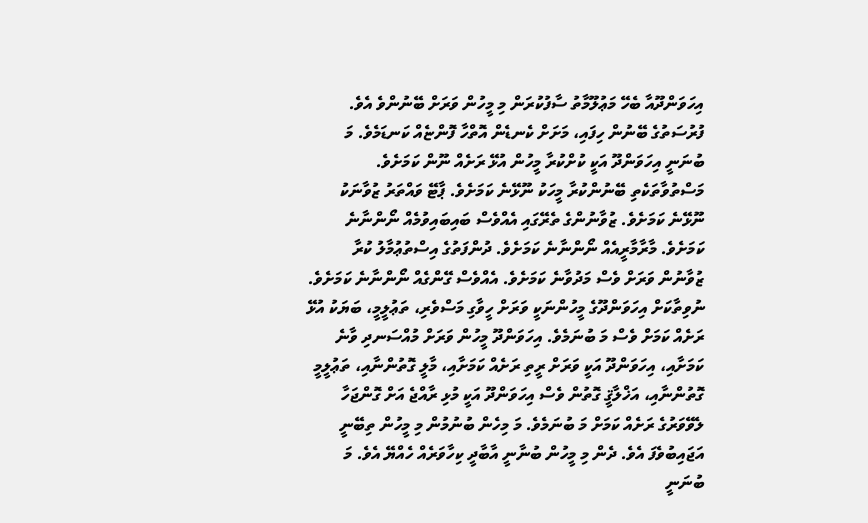އިހަވަންދޫއާ ބެހޭ މަޢުލޫމާތު ސާފުކުރަން މި މީހުން ވަރަށް ބޭނުންވެ އެވެ. ފުރުސަތުގެ ބޭނުން ހިފައި، މަށަށް ކެނޑެން އޮތްހާ ފޮންޏެއް ކަނޑަމެވެ. މަ ބުނަނީ އިހަވަންދޫ އަކީ ކުށްކުރާ މީހުން އުޅޭ ރަށެއް ނޫން ކަމަށެވެ. މަސްތުވާތަކެތި ބޭނުންކުރާ މީހަކު ނޫޅޭނެ ކަމަށެވެ. ޕާޓޭ ވައްތަރު ޒުވާނަކު ނޫޅޭނެ ކަމަށެވެ. ޒުވާނުންގެ ތެރޭގައި އެއްވެސް ބައިބައިވުމެއް ނޯންނާނެ ކަމަށެވެ. މާރާމާރީއެއް ނޯންނާނެ ކަމަށެވެ. ދުންފަތުގެ އިސްތުޢުމާލު ކުރާ ޒުވާނުން ވަރަށް ވެސް މަދުވާނެ ކަމަށެވެ. އެއްވެސް ގޭންގެއް ނޯންނާނެ ކަމަށެވެ. ނުވިތާކަށް އިހަވަންދޫގެ މީހުންނަކީ ވަރަށް ހީވާގި މަސްވެރި، ތަޢުލީމީ، ބަޔަކު އުޅޭ ރަށެއް ކަމަށް ވެސް މަ ބުނަމެވެ. އިހަވަންދޫ މީހުން ވަރަށް މުއްސަނދި ވާނެ ކަމަށާއި، އިހަވަންދޫ އަކީ ވަރަށް ރީތި ރަށެއް ކަމަށާއި، މާލީ ގޮތުންނާއި، ތަޢުލީމީ ގޮތުންނާއި، އަޚްލާޤީ ގޮތުން ވެސް އިހަވަންދޫ އަކީ މުޅި ރާއްޖެ އަށް ގޮންޖަހާ ލެވޭވަރުގެ ރަށެއް ކަމަށް މަ ބުނަމެވެ. މަ މިހެން ބުނުމުން މި މީހުން ތިބޭނީ އަޖައިބުވެފަ އެވެ. ދެން މި މީހުން ބުނާނީ އާބާދީ ކިހާވަރެއް ހެއްޔޭ އެވެ. މަ ބުނަނީ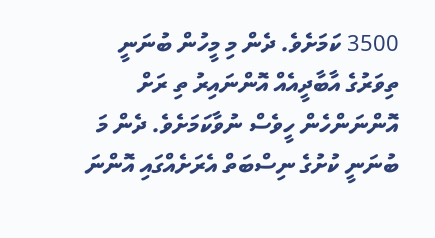3500 ކަމަށެވެ. ދެން މި މީހުން ބުނަނީ ތިވަރުގެ އާބާދީއެއް އޮންނައިރު ތި ރަށް އޮންނަންހެން ހީވެސް ނުވާކަމަށެވެ. ދެން މަ ބުނަނީ ކުށުގެ ނިސްބަތް އެރަށެއްގައި އޮންނަ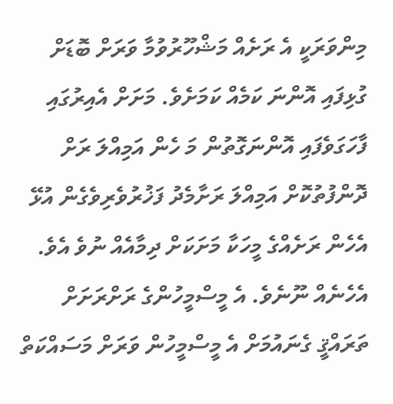މިންވަރަކީ އެ ރަށެއް މަޝްހޫރުވުމާ ވަރަށް ބޮޑަށް ގުޅިފައި އޮންނަ ކަމެއް ކަމަށެވެ. މަށަށް އެއިރުގައި ފާހަގަވެފައި އޮންނަގޮތުން މަ ހެން އަމިއްލަ ރަށް ދޮންފުތުކޮށް އަމިއްލަ ރަށާމެދު ފަޚުރުވެރިވެގެން އުޅޭ އެހެން ރަށެއްގެ މީހަކާ މަށަކަށް ދިމާއެއް ނުވެ އެވެ. އެހެނެއް ނޫނެވެ. އެ މީސްމީހުންގެ ރަށްރަށަށް ތަރައްޤީ ގެނައުމަށް އެ މީސްމީހުން ވަރަށް މަސައްކަތް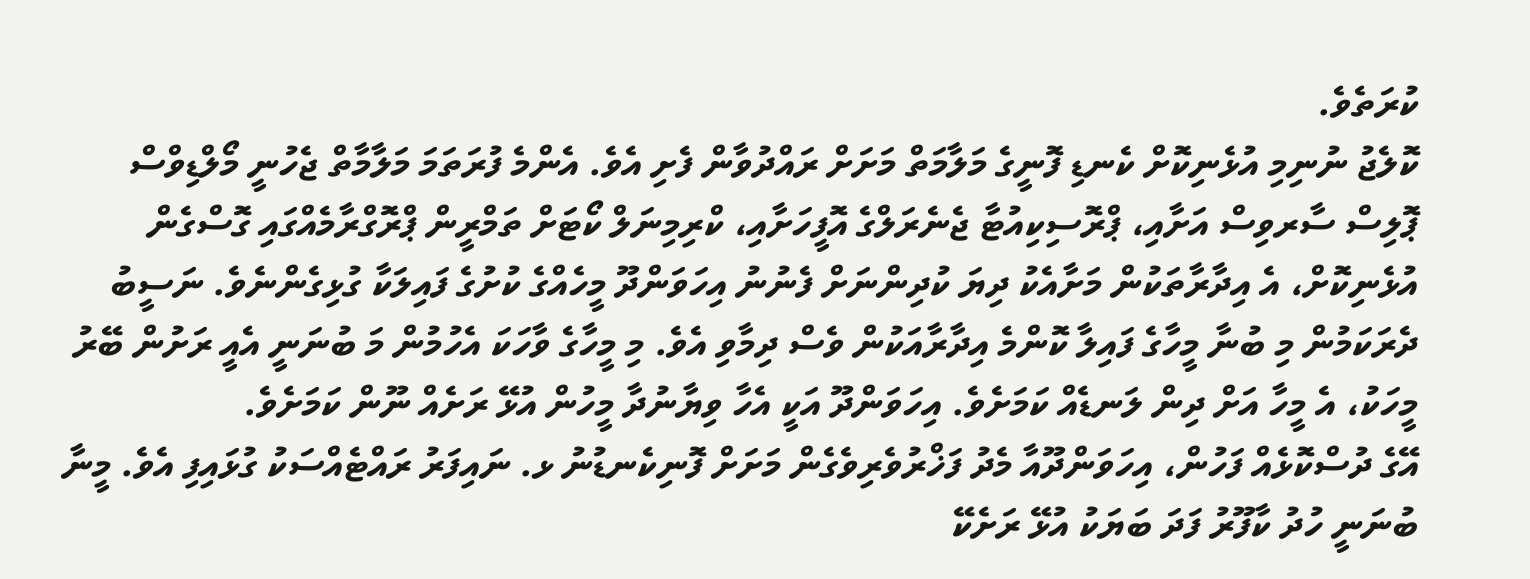ކުރަތެވެ.
ކޮލެޖު ނުނިމި އުޅެނިކޮށް ކެނޑި ފޮނީގެ މަލާމަތް މަށަށް ރައްދުވާން ފެށި އެވެ. އެންމެ ފުރަތަމަ މަލާމާތް ޖެހުނީ މޯލްޑިވްސް ޕޮލިސް ސާރވިސް އަށާއި، ޕްރޮސިކިއުޓާ ޖެނެރަލްގެ އޮފީހަށާއި، ކްރިމިނަލް ކޯޓަށް ތަމްރީން ޕްރޮގްރާމެއްގައި ގޮސްގެން އުޅެނިކޮށް، އެ އިދާރާތަކުން މަށާއެކު ދިޔަ ކުދިންނަށް ފެނުނު އިހަވަންދޫ މީހެއްގެ ކުށުގެ ފައިލަކާ ގުޅިގެންނެވެ. ނަސީބު ދެރަކަމުން މި ބުނާ މީހާގެ ފައިލާ ކޮންމެ އިދާރާއަކުން ވެސް ދިމާވި އެވެ. މި މީހާގެ ވާހަކަ އެހުމުން މަ ބުނަނީ އެއީ ރަށުން ބޭރު މީހަކު، އެ މީހާ އަށް ދިން ލަނޑެއް ކަމަށެވެ. އިހަވަންދޫ އަކީ އެހާ ވިޔާނުދާ މީހުން އުޅޭ ރަށެއް ނޫން ކަމަށެވެ.
އޭގެ ދުސްކޮޅެއް ފަހުން، އިހަވަންދޫއާ މެދު ފަޚްރުވެރިވެގެން މަށަށް ފޮނިކެނޑުނު ޅ. ނައިފަރު ރައްޓެއްސަކު ގުޅައިފި އެވެ. މީނާ ބުނަނީ ހުދު ކާފޫރު ފަދަ ބަޔަކު އުޅޭ ރަށެކޭ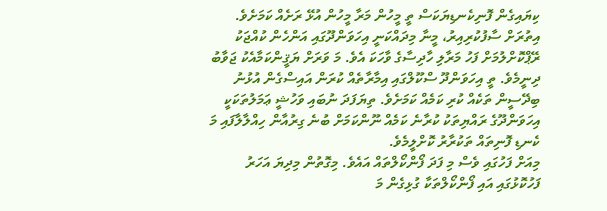ކިޔައިގެން ފޮނިކެނޑިޔަކަސް ތީ މީހުން މަރާ މީހުން އުޅޭ ރަށެއް ކަމަށެވެ. އިތުރަށް ސާފުކުރިއިރު، މީނާ މިދައްކަނީ އިހަވަންދޫގައި އަންހެން ކުއްޖަކު ރޭޕްކޮށްލުމަށް ފަހު މަރާލި ހާދިސާގެ ވާހަކަ އެވެ. މަ ވަރަށް ޔަޤީންކަމާއެކު ޖަވާބު ދިނީމެވެ. ތީ އިހަވަންދޫ ސްކޫލްގައި އިމާރާތެއް ކުރަން އައިސްގެން އުޅުނު ބިދޭސީން ތަކެއް ކުރި ކަމެއް ކަމަށެވެ. ތިޔަފަދަ ނުބައި ވަހުޝީ ޢަމަލުތަކަކީ އިހަވަންދޫގެ ރައްޔިތަކު ކުރާނެ ކަމެއް ނޫންކަމަށް ބުނެ ގިރުއާން ހިއްލާލާފައި މަ ކެނޑި ފޮނިތައް ތަކުރާރު ކޮށްލީމެވެ.
މިއަށް ފަހުގައި ވެސް މި ފަދަ ފޯންކޯލްތައް އައެވެ. މިގޮތުން މިދިޔަ އަހަރު ފަހުކޮޅުގައި އައި ފޯންކޯލްތަކާ ގުޅިގެން މަ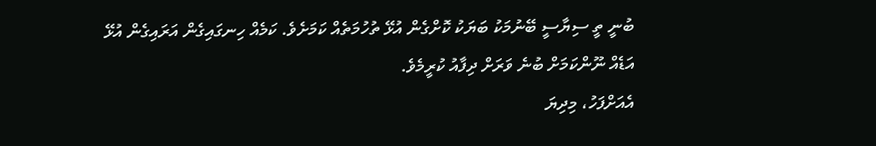ބުނީ ތީ ސިޔާސީ ބޭނުމަކު ބަޔަކު ކޮށްގެން އުޅޭ ތުހުމަތެއް ކަމަށެވެ. ކަމެއް ހިނގައިގެން އަރައިގެން އުޅޭ އަޑެއް ނޫންކަމަށް ބުނެ ވަރަށް ދިފާއު ކުރީމެވެ.
އެއަށްފަހު، މިދިޔަ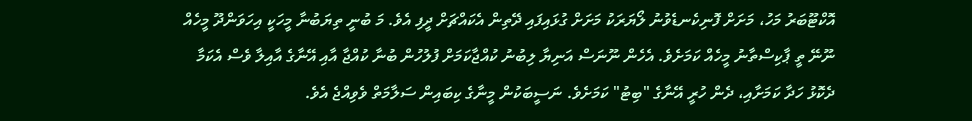އޮކްޓޫބަރު މަހު، މަށަށް ފޮނިކެނޑެވުނު ލޯޔަރަކު މަށަށް ގުޅައިފައި ދޭތިން އެކައްޗަށް ދީފި އެވެ. މަ ބުނީ ތިޔަބުނާ މީހަކީ އިހަވަންދޫ މީހެއް ނޫނޭ ތީ ޕާކިސްތާނު މީހެއް ކަމަށެވެ. އެހެން ނޫނަސް އަނިޔާ ލިބުނު ކުއްޖާކަމަށް ފުލުހުން ބުނާ ކުއްޖާ އާއި އޭނާގެ އާއިލާ ވެސް އެކަމާ ދެކޮޅު ހަދާ ކަމަށާއި، ދެން ހުރީ އޭނާގެ "ބިޓު" ކަމަށެވެ. ނަސީބަކުން މީނާގެ ކިބައިން ސަލާމަތް ވެވިއްޖެ އެވެ.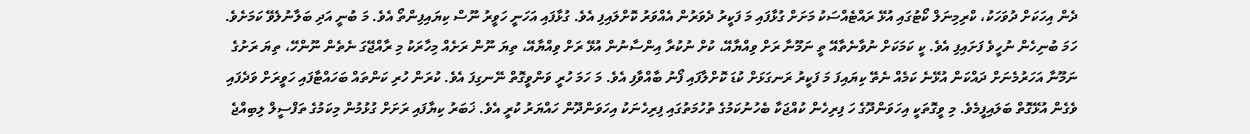ދެން އިހަކަށް ދުވަހަކު، ކްރިމިނަލް ކޯޓުގައި އުޅޭ ރައްޓެއްސަކު މަށަށް ގުޅާފައި މަ ފަކީރު ދެވަރުން އެއްވަރު ކޮށްލައިފި އެވެ. ގުޅާފައި އަހަނީ ހަވީރު ނޫސް ކިޔައިފިންތޯ އެވެ. މަ ބުނީ އަދި ބަލާނުލެވޭ ކަމަށެވެ. ހަމަ ބުނިހެން ނުހީވެ ފަށައިފި އެވެ. ކީ ކަމަކަށް ނުވާނެތާއޭ ތީ ނަމޫނާ ރަށް ވިއްޔާއޭ، ކުށް ނުކުރާ އިންސާނުން އުޅޭ ރަށް ވިއްޔާއޭ، ތިޔަ ނޫން ރަށެއް މިހާރަކު މި ރާއްޖޭގަ ނެތެން ނޫންހޭ، ތިޔަ ރަށުގެ ނަމޫނާ އަހަރުމެނަށް ދައްކަން އުޅޭނެ ކަމެއް ނެތޭ ކިޔައިފަ މަ ފަކީރު ރަނގަޅަށް ކުޑަ ކޮށްލާފައި ފޯނު ބާއްވާފި އެވެ. މަ ހަމަ ހުރީ ވަންވީގޮތް ނޭނގިފަ އެވެ. ކުރަން ހުރި ކަންތައް ބަހައްޓާފައި ހަވީރަށް ވަދެފައި ވެގެން އުޅޭގޮތް ބަލައިފީމެވެ. މި ވީގޮތަކީ އިހަވަންދޫގެ ހަ ފިރިހެން ކުއްޖަކާ ބެހުނުކަމުގެ ތުހުމަތުގައި ފިރިހެނަކު އިހަވަންދޫން ހައްޔަރު ކުރީ އެވެ. ޚަބަރު ކިޔާފައި ރަށަށް ގުޅުމުން މިކަމުގެ ތަފްސީލް ލިބިއްޖެ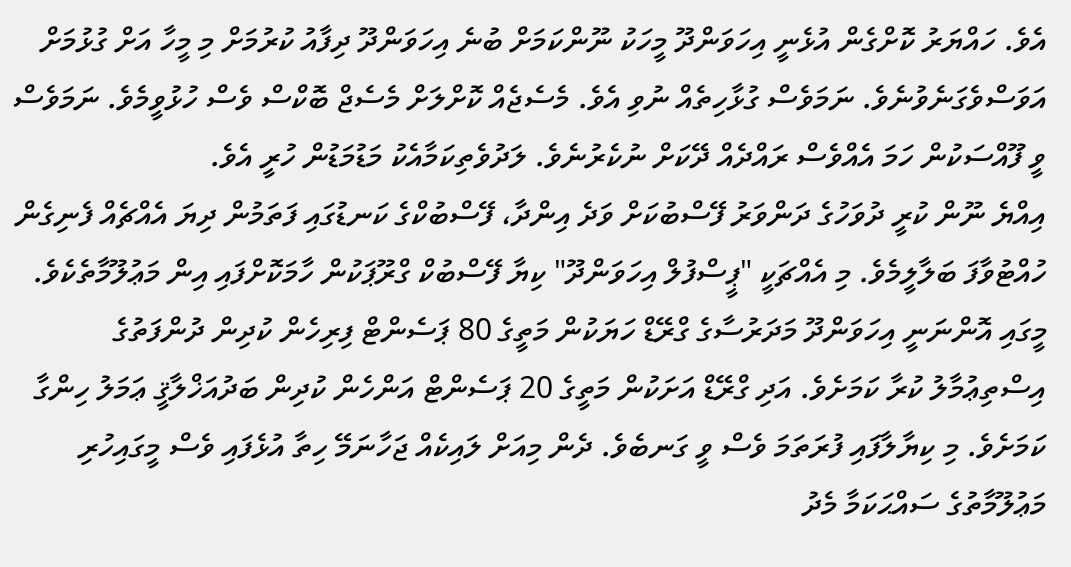އެވެ. ހައްޔަރު ކޮށްގެން އުޅެނީ އިހަވަންދޫ މީހަކު ނޫންކަމަށް ބުނެ އިހަވަންދޫ ދިފާއު ކުރުމަށް މި މީހާ އަށް ގުޅުމަށް އަވަސްވެގަނެވުނެވެ. ނަމަވެސް ގުޅާހިތެއް ނުވި އެވެ. މެސެޖެއް ކޮށްލަށް މެސެޖް ބޮކްސް ވެސް ހުޅުވީމެވެ. ނަމަވެސް ވީ ފޫއްސަކުން ހަމަ އެއްވެސް ރައްދެއް ދޭކަށް ނުކެރުނެވެ. ލަދުވެތިކަމާއެކު މަޑުމަޑުން ހުރީ އެވެ.
އިއްޔެ ނޫން ކުރީ ދުވަހުގެ ދަންވަރު ފޭސްބުކަށް ވަދެ އިންދާ، ފޭސްބުކްގެ ކަނޑުގައި ފަތަމުން ދިޔަ އެއްޗެއް ފެނިގެން ހުއްޓުވާފަ ބަލާލީމެވެ. މި އެއްޗަކީ "ޕީސްފުލް އިހަވަންދޫ" ކިޔާ ފޭސްބުކް ގްރޫޕަކުން ހާމަކޮށްފައި އިން މަޢުލޫމާތެކެވެ. މީގައި އޮންނަނީ އިހަވަންދޫ މަދަރުސާގެ ގްރޭޑް ހަޔަކުން މަތީގެ 80 ޕަސެންޓް ފިރިހެން ކުދިން ދުންފަތުގެ އިސްތިޢުމާލު ކުރާ ކަމަށެވެ. އަދި ގްރޭޑް އަށަކުން މަތީގެ 20 ޕަސެންޓް އަންހެން ކުދިން ބަދުއަޚްލާޤީ ޢަމަލު ހިންގާ ކަމަށެވެ. މި ކިޔާލާފައި ފުރަތަމަ ވެސް ވީ ގަނބެވެ. ދެން މިއަށް ލައިކެއް ޖަހާނަމޭ ހިތާ އުޅެފައި ވެސް މީގައިހުރި މަޢުލޫމާތުގެ ސައްޙަކަމާ މެދު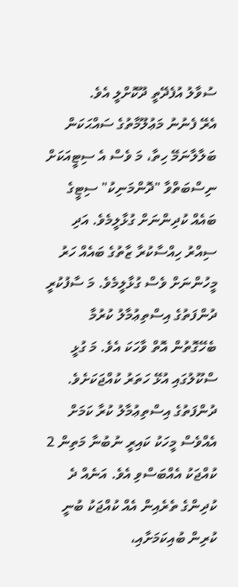ސުވާލު އުފެދޭތީ ދޫކޮށްލީ އެވެ.
އެރޭ ފެނުނު މަޢުލޫމާތުގެ ސައްޙަކަން ބަލާލާނަމޭ ހިތާ، މަ ވެސް އެ ސިޓީއަކަށް ނިސްބަތްވާ "ދޮންމަނިކު" ސިޓީގެ ބައެއް ކުދިންނަށް ގުޅާލީމެވެ. އަދި ސިއްރު ހިއްސާކުރާ ޒާތުގެ ބައެއް ހަރު މީހުންނަށް ވެސް ގުޅާލީމެވެ. މަ ސާފުކުރީ ދުންފަތުގެ އިސްތިޢުމާލު ކުރުމާ ބެހޭގޮތުން އޮތް ވާހަކަ އެވެ. މަ ގުޅީ ސްކޫލުގައި އުޅޭ ހަތަރު ކުއްޖަކަށެވެ. ދުންފަތުގެ އިސްތިޢުމާލު ކުރާ ކަމަށް އެއްވެސް މީހަކު ކައިރީ ނުބުނާ މަތިން 2 ކުއްޖަކު އެއްބަސްވި އެވެ. އަނެއް ދެ ކުދިންގެ ތެރެއިން އެއް ކުއްޖަކު ބުނީ ކުރިން ބުއިކަމަށާއި،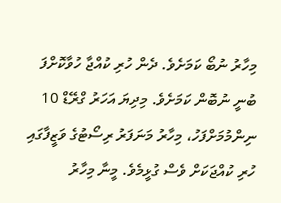މިހާރު ނުބޯ ކަމަށެވެ. ދެން ހުރި ކުއްޖާ ހުވާކޮށްފަ ބުނީ ނުބޮން ކަމަށެވެ. މިދިޔަ އަހަރު ގްރޭޑް 10 ނިންމުމަށްފަހު، މިހާރު މަނަފަރު ރިސޯޓުގެ ވަޒީފާގައި ހުރި ކުއްޖަކަށް ވެސް ގުޅީމެވެ. މީނާ މިހާރު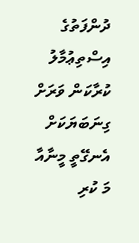ދުންފަތުގެ އިސްތިޢުމާލު ކުރާކަން ވަރަށް ގިނަބަޔަކަށް އެނގޭތީ މީނާއާ މަ ކުރި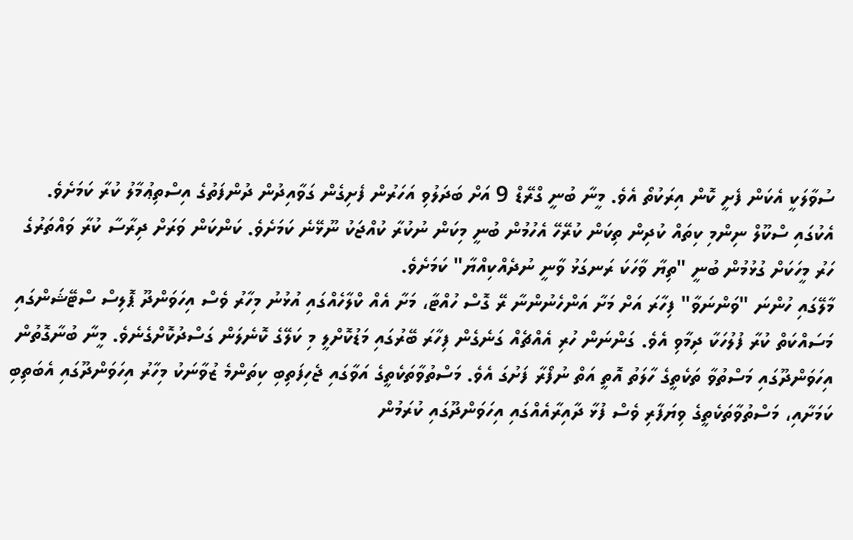ސުވާލަކީ އެކަން ފެށީ ކޮން އިރަކުތޯ އެވެ. މީނާ ބުނީ ގްރޭޑް 9 އަށް ބަދަލުވި އަހަރުން ފެށިގެން ގަވާއިދުން ދުންފަތުގެ އިސްތިޢުމާލު ކުރާ ކަމަށެވެ. އެކުގައި ސްކޫލް ނިންމި ކިތައް ކުދިން ތިކަން ކުރޭހޭ އެހުމުން ބުނީ މިކަން ނުކުރާ ކުއްޖަކު ނޫޅޭނެ ކަމަށެވެ. ކަންކަން ވަރަށް ދިރާސާ ކުރާ ވައްތަރުގެ ހަރު މީހަކަށް ގުޅުމުން ބުނީ "ތިޔާ ވާހަކަ ރަނގަޅު ވާނީ ނުދެއްކިއްޔާ" ކަމަށެވެ.
މާލޭގައި ހުންނަ "ވަންނަވާ" ފިހާރަ އަށް މަށާ އަންހެނުންނާ ރޭ ގޮސް ހުއްޓާ، މަށާ އެއް ކްލާހެއްގައި އުޅުނު މިހާރު ވެސް އިހަވަންދޫ ޕޮލިސް ސްޓޭޝަންގައި މަސައްކަތް ކުރާ ފުލުހަކާ ދިމާވި އެވެ. ގަންނަން ހުރި އެއްޗެއް ގަނެގެން ފިހާރަ ބޭރުގައި މަޑުކޮށްލީ މި ކަލޭގެ ކޮނެލަން ގަސްދުކޮށްގެނެވެ. މީނާ ބުނާގޮތުން އިހަވަންދޫގައި މަސްތުވާ ތަކެތީގެ ހާލަތު އޮތީ އަތް ނުފޯރާ ފަށުގަ އެވެ. މަސްތުވާތަކެތީގެ އަވާގައި ޖެހިފަތިބި ކިތަންމެ ޒުވާނަކު މިހާރު އިހަވަންދޫގައި އެބަތިބި ކަމަށާއި، މަސްތުވާތަކެތީގެ ވިޔަފާރި ވެސް ފުޅާ ދާއިރާއެއްގައި އިހަވަންދޫގައި ކުރަމުން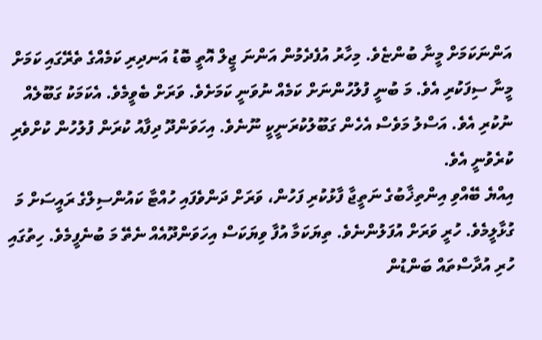އަންނަކަމަށް މީނާ ބުންޏެވެ. މިހާރު އުފެދެމުން އަންނަ ޖީލް އޮތީ ބޮޑު އަނދިރި ކަމެއްގެ ތެރޭގައި ކަމަށް މީނާ ސިފަކުރި އެވެ. މަ ބުނީ ފުލުހުންނަށް ކަމެއް ނުވަނީ ކަމަށެވެ. ވަރަށް ބެވީމެވެ. އެކަމަކު ގަބޫލެއް ނުކުރި އެވެ. އަސްލު މަވެސް އެހެން ގަބޫލުކުރަނީކީ ނޫނެވެ. އިހަވަންދޫ ދިފާއު ކުރަން ފުލުހުން ކުށްވެރި ކުރެވުނީ އެވެ.
އިއްޔެ ބޭއްވި އިންތިޚާބުގެ ނަތީޖާ ފާޅުކުރި ފަހުން، ވަރަށް ދަންވެފައި ހުއްޓާ ކައުންސިލްގެ ރައީސަށް މަ ގުޅާލީމެވެ. ހުރީ ވަރަށް އުފަލުންނެވެ. ތިޔަކަމާ އުފާ ވިޔަކަސް އިހަވަންދޫއެއް ނެތޭ މަ ބުނެފީމެވެ. ހިތުގައި ހުރި އުދާސްތައް ބަންޑުން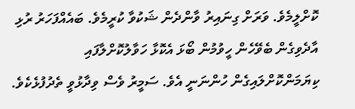ކޮށްލީމެވެ. ވަރަށް ގިނައިރު ވާންދެން ޝަކުވާ ކުރީމެވެ. ބައެއްފަހަރު ރުޅި އާދެވިގެން ބެވޭހެން ހީވުމުން ބޯޅަ އެކޮޅާ ހަވާލުކޮށްލާފައި ކިޔަމަންކޮށްލައިގެން ހުންނަނީ އެވެ. ސަމީރު ވެސް ވިދާޅުވީ ތެދުފުޅެކެވެ.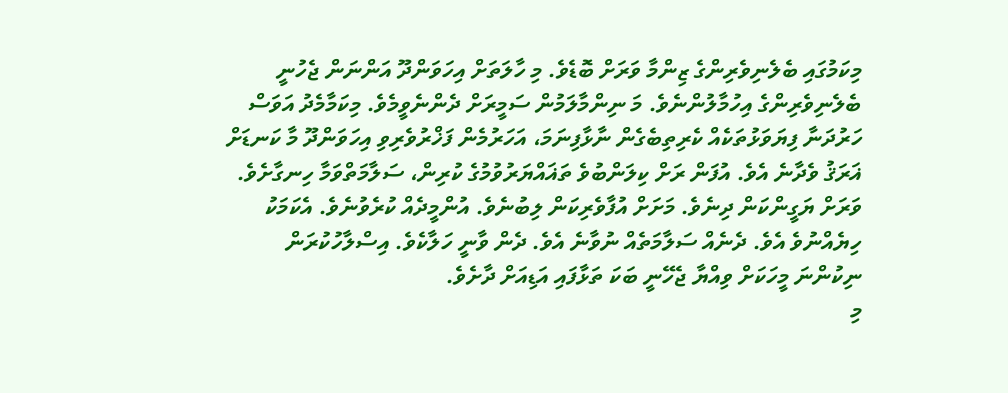މިކަމުގައި ބެލެނިވެރިންގެ ޒިންމާ ވަރަށް ބޮޑެވެ. މި ހާލަތަށް އިހަވަންދޫ އަންނަން ޖެހުނީ ބެލެނިވެރިންގެ އިހުމާލުންނެވެ. މަ ނިންމާލަމުން ސަމީރަށް ދެންނެވީމެވެ. މިކަމާމެދު އަވަސް ހަރުދަނާ ފިޔަވަޅުތަކެއް ކެރިތިބެގެން ނާޅާފިނަމަ، އަހަރުމެން ފަޚްރުވެރިވި އިހަވަންދޫ މާ ކަނޑަށް ޣަރަޤު ވެދާނެ އެވެ. އުފަން ރަށް ކިލަންބުވެ ތަޣައްޔަރުވުމުގެ ކުރިން، ސަލާމަތްވަމާ ހިނގާށެވެ. ވަރަށް ޔަގީންކަން ދިނެވެ. މަށަށް އުފާވެރިކަން ލިބުނެވެ. އުންމީދެއް ކުރެވުނެވެ. އެކަމަކު ހިޔެއްނުވެ އެވެ. ދެނެއް ސަލާމަތެއް ނުވާނެ އެވެ. ދެން ވާނީ ހަލާކެވެ. އިސްލާހުކުރަން ނިކުންނަ މީހަކަށް ވިއްޔާ ޖެހޭނީ ބަކަ ތަޅާފައި އަޑިއަށް ދާށެވެ.
މި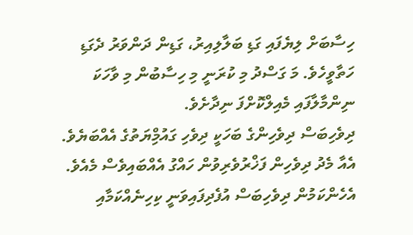ހިސާބަށް ލިޔެފައި ގަޑި ބަލާލިއިރު، ގަޑިން ދަންވަރު ދެގަޑި ހަތާވީހެވެ. މަ ގަސްދު މި ކުރަނީ މި ހިސާބުން މި ވާހަކަ ނިންމާލާފައި މެއިލްކޮށްފަ ނިދާށެވެ.
ދިވެހިބަސް ދިވެހިންގެ ބަހަކީ ދިވެހި ގައުމިްޔަތުގެ އެއްބަޔެވެ. އެއާ މެދު ދިވެހިން ފަޚްރުވެރިވުން ހައްގު އެއްބައިވެސް މެއެވެ. އެހެންކަމުން ދިވެހިބަސް އުފެދިފައިވަނީ ކިހިނެއްކަމާއި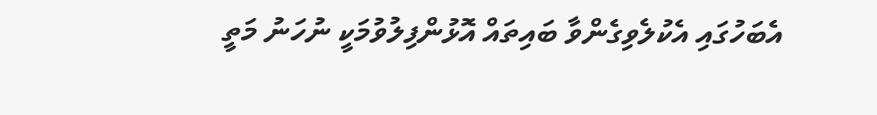އެބަހުގައި އެކުލެވިގެންވާ ބައިތައް އޮޅުންފިލުވުމަކީ ނުހަނު މަތީ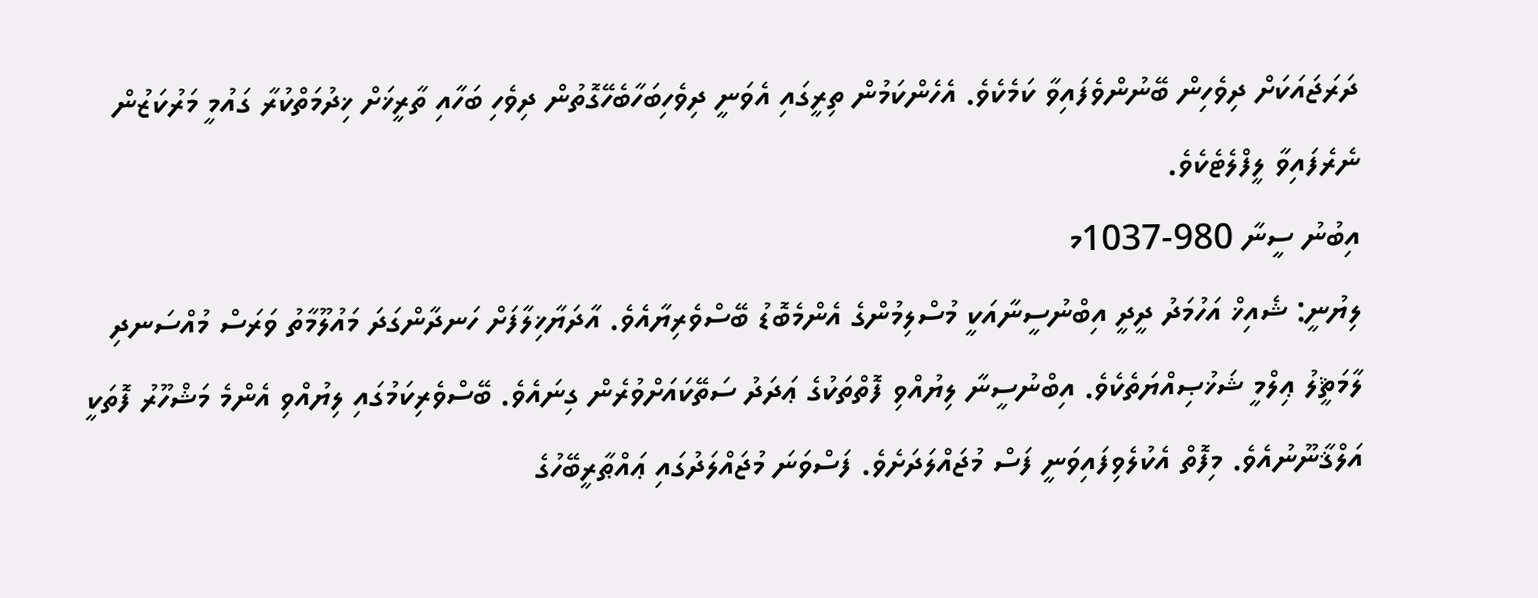ދަރަޖައަކަށް ދިވެހިން ބޭނުންވެފައިވާ ކަމެކެވެ. އެހެންކަމުން ތިރީގައި އެވަނީ ދިވެހިބަހާބެހޭގޮތުން ދިވެހި ބަހާއި ތާރީޚަށް ޚިދުމަތްކުރާ ގައުމީ މަރުކަޒުން ނެރެފައިވާ ލީފްލެޓެކެވެ.
އިބުނު ސީނާ 980-1037މ
ލިޔުނީ: ޝެއިޚް އަހުމަދު ދީދީ އިބްނުސީނާއަކީ މުސްލިމުންގެ އެންމެބޮޑު ބޭސްވެރިޔާއެވެ. އާދަޔާޚިލާފަށް ހަނދާންގަދަ މައުލޫމާތު ވަރަސް މުއްސަނދި ލާމަޘީލު ޢިލްމީ ޝަޚުޞިއްޔަތެކެވެ. އިބްނުސީނާ ލިޔުއްވި ފޮތްތަކުގެ ޢަދަދު ސަތޭކައަށްވުރެން ގިނައެވެ. ބޭސްވެރިކަމުގައި ލިޔުއްވި އެންމެ މަޝްހޫރު ފޮތަކީ އަލްޤާނޫނުއެވެ. މިފޮތް އެކުލެވިފައިވަނީ ފަސް މުޖައްލަދަށެވެ. ފަސްވަނަ މުޖައްލަދުގައި ޢައްޠާރީބޭހުގެ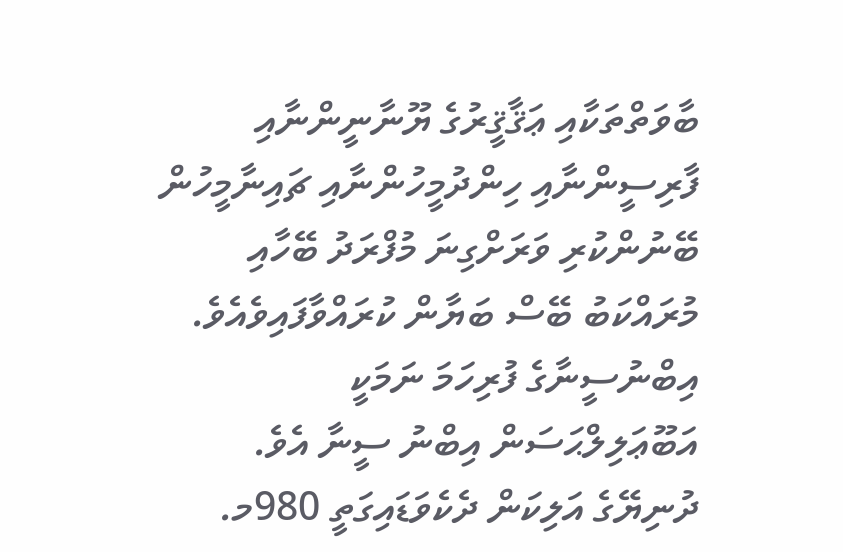ބާވަތްތަކާއި ޢަޤާޤީރުގެ ޔޫނާނީންނާއި ފާރިސީންނާއި ހިންދުމީހުންނާއި ޗައިނާމީހުން ބޭނުންކުރި ވަރަށްގިނަ މުފްރަދު ބޭހާއި މުރައްކަބު ބޭސް ބަޔާން ކުރައްވާފައިވެއެވެ. އިބްނުސީނާގެ ފުރިހަމަ ނަމަކީ އަބޫޢަލިލްޙަސަން އިބްނު ސީނާ އެވެ. ދުނިޔޭގެ އަލިކަން ދެކެވަޑައިގަތީ 980މ.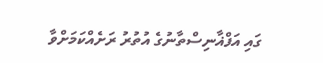ގައި އަފްޣާނިސްތާނުގެ އުތުރު ރަށެއްކަމަށްވާ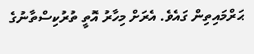ޙަރްމައިތިން ގައެވެ. އެރަށް މިހާރު އޮތީ ތުރުކިސްތާނުގެ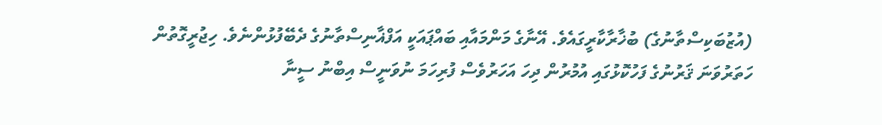(އުޒުބަކިސްތާނުގެ) ބުޚާރާކާރީގައެވެ. އޭނާގެ މަންމައާއި ބައްޕައަކީ އަފްޣާނިސްތާނުގެ ދެބޭފުޅުންނެވެ. ހިޖުރީގޮތުން ހަތަރުވަނަ ޤަރުނުގެ ފަހުކޮޅުގައި އުމުރުން ދިހަ އަހަރުވެސް ފުރިހަމަ ނުވަނީސް އިބްނު ސީނާ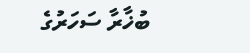ބުޚާރާ ސަހަރުގެ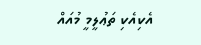އެކިއެކި ތަޢުލީމީ މުއައް